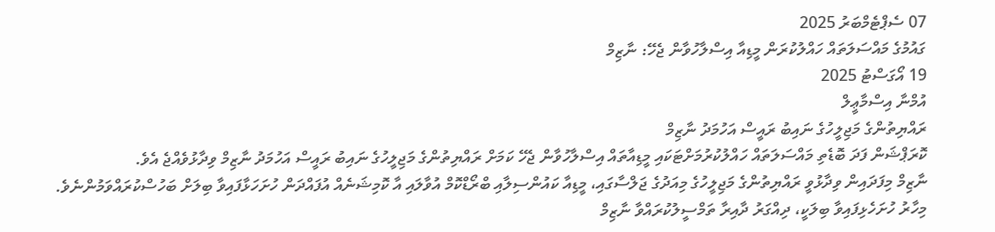07 ސެޕްޓެމްބަރު 2025
ގައުމުގެ މައްސަލަތައް ހައްލުކުރަން މީޑިއާ އިސްލާހުވާން ޖެހޭ: ނާޒިމް
19 އޯގަސްޓު 2025
އުމްނާ އިސްމާޢީލް
ރައްޔިތުންގެ މަޖިލީހުގެ ނައިބު ރައީސް އަހުމަދު ނާޒިމް
ކޮރަޕްޝަން ފަދަ ބޮޑެތި މައްސަލަތައް ހައްލުކުރުމަށްޓަކައި މީޑިއާތައް އިސްލާހުވާން ޖެހޭ ކަމަށް ރައްޔިތުންގެ މަޖިލީހުގެ ނައިބު ރައީސް އަހުމަދު ނާޒިމް ވިދާޅުވެއްޖެ އެވެ.
ނާޒިމް މިފަދައިން ވިދާޅުވީ ރައްޔިތުންގެ މަޖިލީހުގެ މިއަދުގެ ޖަލްސާގައި، މީޑިއާ ކައުންސިލާއި ބްރޯޑްކޮމް އުވާލައި އާ ކޮމިޝަނެއް އުފައްދަން ހުށަހަޅާފައިވާ ބިލަށް ބަހުސްކުރައްވަމުންނެވެ.
މިހާރު ހުށަހެޅިފައިވާ ބިލަކީ، ދިއްގަރު ދާއިރާ ތަމްސީލުކުރައްވާ ނާޒިމް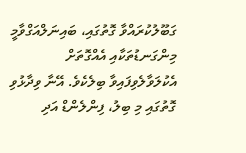ގަބޫލުކުރައްވާ ގޮތުގައި، ބައިނަލްއަގްވާމީ މިންގަނޑުތަކާއި އެއްގޮތަށް އެކުލަވާލެވިފައިވާ ބިލެކެވެ. އޭނާ ވިދާޅުވި ގޮތުގައި މި ބިލު، ފިންލެންޑް އަދި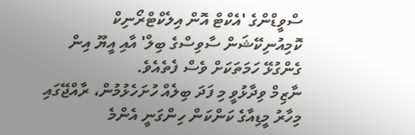ސްވީޑްންގެ 'އެކްޓް އޮން އިލެކްޓްރޯނިކް ކޮމިއުނިކޭޝަން ސާވިސްގެ ބިލް' އާއި އީޔޫ އިން ގެންގުޅޭ ހަމަތަކަށް ވެސް ފެތެއެވެ.
ނާޒިމް ވިދާޅުވީ މި ފަދަ ބިލެއް ހުށަހެޅުމުން، ރާއްޖޭގައި މިހާރު މީޑިއާގެ ކަންކަން ހިންގަނީ އެންމެ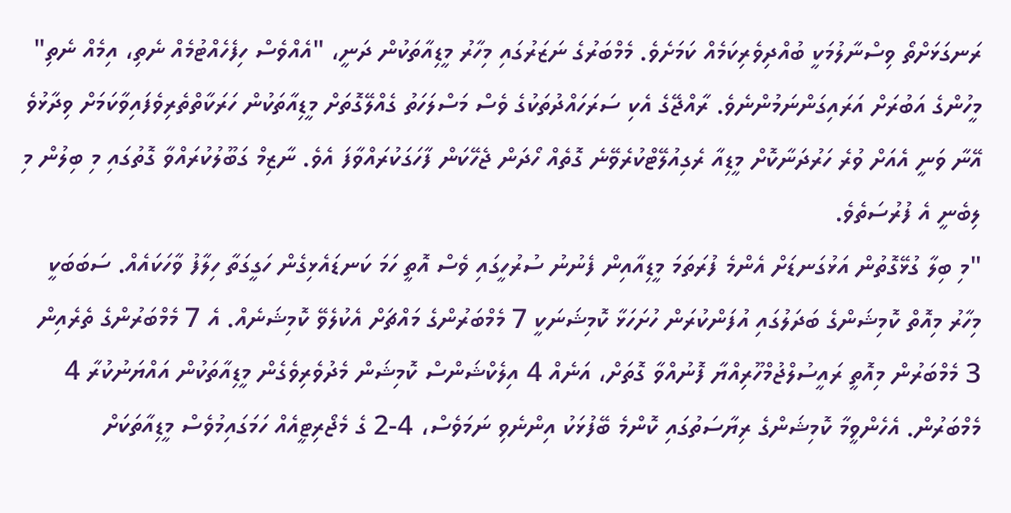ރަނގަޅަށްތޯ ވިސްނާލުމަކީ ބުއްދިވެރިކަމެއް ކަމަށެވެ. މެމްބަރުގެ ނަޒަރުގައި މިހާރު މީޑިއާތަކުން ދަނީ، "އެއްވެސް ހިފެހެއްޓުމެއް ނެތި، އިމެއް ނެތި"  މީހުންގެ އަބުރަށް އަރައިގަންނަމުންނެވެ. ރާއްޖޭގެ އެކި ސަރަހައްދުތަކުގެ ވެސް މަސްލަހަތު ގެއްލޭގޮތަށް މީޑިއާތަކުން ހަރަކާތްތެރިވެފައިވާކަމަށް ވިދާޅުވެ އޭނާ ވަނީ އެއަށް ވުރެ ހަރުދަނާކޮށް މީޑިއާ ރެގިއުލޭޓްކުރެވޭނެ ގޮތެއް ހޯދަން ޖެހޭކަން ފާހަގަކުރައްވާފަ އެވެ. ނާޒިމް ގަބޫލުކުރައްވާ ގޮތުގައި މި ބިލުން މި ލިބެނީ އެ ފުރުސަތެވެ.
"މި ބިލާ ގުޅޭގޮތުން އަޅުގަނޑަށް އެންމެ ފުރަތަމަ މީޑިއާއިން ފެނުނު ސުރުހީގައި ވެސް އޮތީ ހަމަ ކަނޑައެޅިގެން ހަގީގަތާ ހިލާފު ވާހަކައެއް. ސަބަބަކީ މިހާރު މިއޮތް ކޮމިޝަންގެ ބަދަލުގައި އުފަންކުރަން ހުށަހަޅާ ކޮމިޝަނަކީ 7 މެމްބަރުންގެ މައްޗަށް އެކުލެވޭ ކޮމިޝަނެއް. އެ 7 މެމްބަރުންގެ ތެރެއިން 3 މެމްބަރުން މިއޮތީ ރައީސުލްޖުމްހޫރިއްޔާ ފޮނުއްވާ ގޮތަށް، އަނެއް 4 އިލެކްޝަންސް ކޮމިޝަން މެދުވެރިވެގެން މީޑިއާތަކުން އައްޔަނުކުރާ 4 މެމްބަރުން. އެހެންވީމާ ކޮމިޝަންގެ ރިޔާސަތުގައި ކޮންމެ ބޭފުޅަކު އިންނެވި ނަމަވެސް، 4-2 ގެ މެޖޯރިޓީއެއް ހަމަގައިމުވެސް މީޑިއާތަކަށް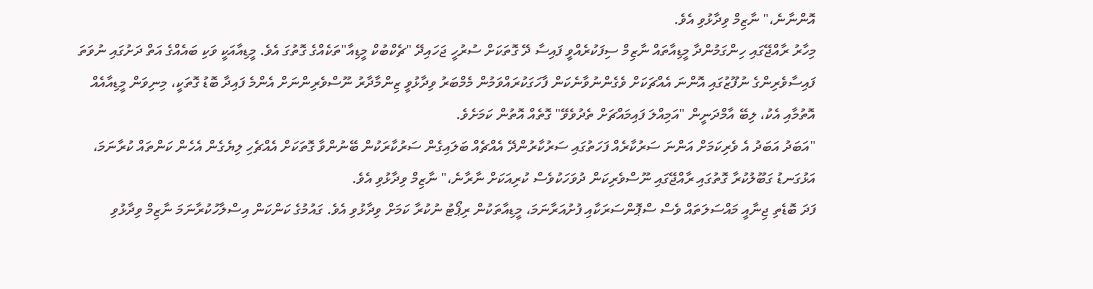އޮންނާނެ،" ނާޒިމް ވިދާޅުވި އެވެ.
މިހާރު ރާއްޖޭގައި ހިންގަމުންދާ މީޑިއާތައް ނާޒިމް ސިފަކުރެއްވީ ފައިސާ ދޭ ގޮތަކަށް ސުރުހީ ޖަހައިދޭ "ޗެކްބުކް މީޑިއާ"ތަކެއްގެ ގޮތުގަ އެވެ. މީޑިއާއަކީ ވަކި ބައެއްގެ އަތް ދަށުގައި ނުވަތަ ފައިސާވެރިންގެ ނުފޫޒުގައި އޮންނަ އެއްޗަކަށް ވެގެންނުވާނެކަން ފާހަގަކުރައްވަމުން މެމްބަރު ވިދާޅުވީ ޒިންމާދާރު ނޫސްވެރިންނަށް އެންމެ ފައިދާ ބޮޑު ގޮތަކީ، މިނިވަން މީޑިއާއެއް އޮތުމާއި އެކު، ލިބޭ އާމްދަނީން "އަމިއްލަ ފައިމައްޗަށް ތެދުވެވޭ" ގޮތެއް އޮތުން ކަމަށެވެ.
"އަބަދު އަބަދު އެ ވެރިކަމަށް އަންނަ ސަރުކާރެއް ފަހަތުގައި ސަރުކާރުންދޭ އެއްޗެއް ބަލައިގެން ސަރުކާރަކުން ބޭނުންވާ ގޮތަކަށް އެއްޗެހި ލިޔެގެން އެހެން ކަންތައް ކުރާނަމަ، އަޅުގަނޑު ގަބޫލުކުރާ ގޮތުގައި ރާއްޖޭގައި ނޫސްވެރިކަން ދުވަހަކުވެސް ކުރިއަކަށް ނާރާނެ،" ނާޒިމް ވިދާޅުވި އެވެ.
ފަދަ ބޮޑެތި ޖިނާއީ މައްސަލަތައް ވެސް ސްޕޮންސަރަކާއި ފުށުއަރާނަމަ، މީޑިއާތަކުން ރިޕޯޓު ނުކުރާ ކަމަށް ވިދާޅުވި އެވެ. ގައުމުގެ ކަންކަން އިސްލާހުކުރާނަމަ ނާޒިމް ވިދާޅުވި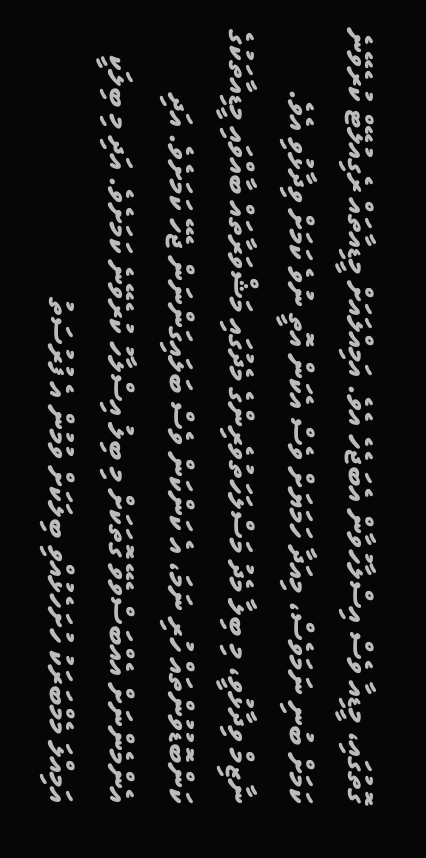ގޮތުގައި، މީޑިއާ ވެސް އިސްލާހުވާން އެބަޖެހެ އެވެ. އަމިއްލައަށް މީޑިއާތައް ރެގިއުލޭޓް ކުރެވޭނެ ކަމަށް ބުނި ނަމަވެސް، މިއަދާ ހަމަޔަށް ވެސް އެކަން އޮތީ ނުވެ ކަމަށް ވިދާޅުވި އެވެ.
ނާޒިމް ވިދާޅުވީ، މި ބިލާ މެދު މަސްލަހަތުވެރިންގެ މެދުގައި މަޝްވަރާތައް ބާއްވައި މީޑިއާތަކުގެ ކަންބޮޑުވުންތައް ހުރި ނަމަ، އެ ކަންކަން ވެސް ބަލައިގަންނަން ޖެހޭ ކަމަށެވެ. އަދި އެންމެންނަށް އެއްބަސްވެވޭ ގޮތަކަށް މި ބިލު އިސްލާހު ކުރެވޭނެ ކަމަށެވެ. އަދި މި ބިލަކީ އަމިއްލަ މެމްބަރަކު ހުށަހެޅުއްވި ބިލަކަށް ވުމުން އެ ފުރުސަތު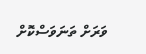ވަރަށް ތަނަވަސްކޮށް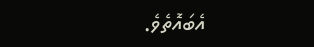އެބައޮތެވެ.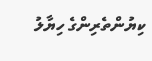ކިޔުންތެރިންގެ ހިޔާލު